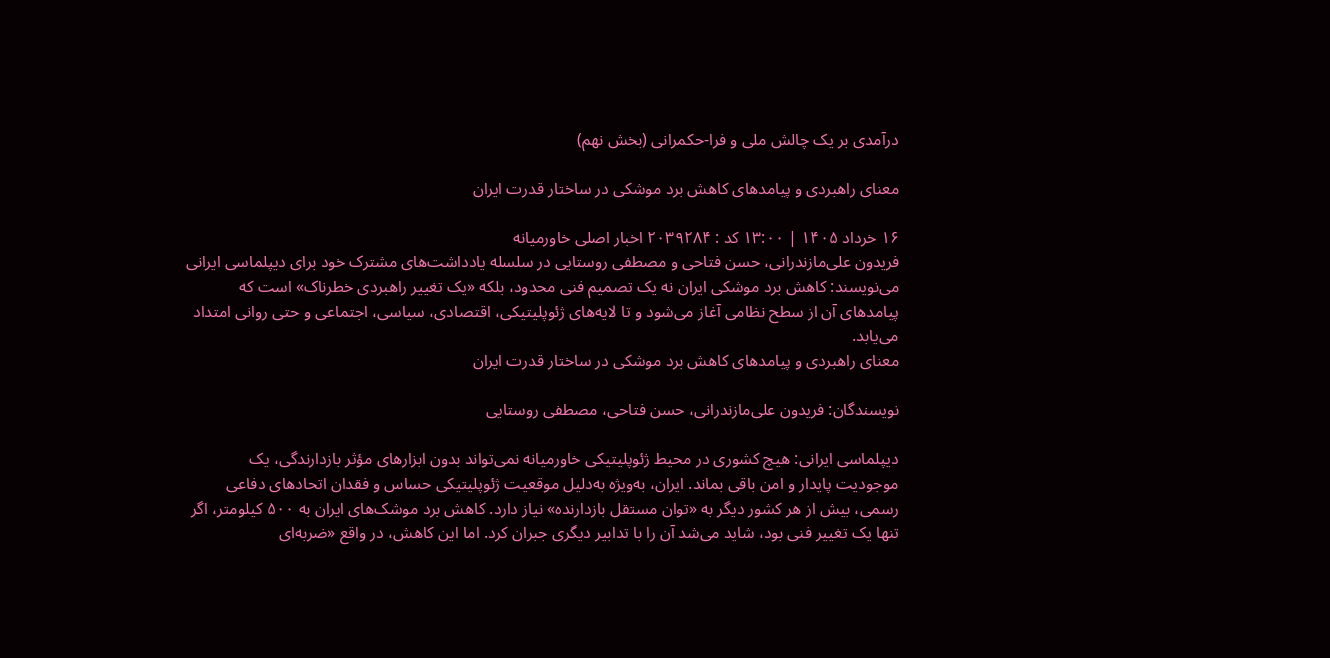درآمدی بر یک چالش ملی و فرا-حکمرانی (بخش نهم)

معنای راهبردی و پیامدهای کاهش برد موشکی در ساختار قدرت ایران

۱۶ خرداد ۱۴۰۵ | ۱۳:۰۰ کد : ۲۰۳۹۲۸۴ اخبار اصلی خاورمیانه
فریدون علی‌مازندرانی، حسن فتاحی و مصطفی روستایی در سلسله‌ یادداشت‌های مشترک خود برای دیپلماسی ایرانی می‌نویسند: کاهش برد موشکی ایران نه یک تصمیم فنی محدود، بلکه «یک تغییر راهبردی خطرناک» است که پیامدهای آن از سطح نظامی آغاز می‌شود و تا لایه‌های ژئوپلیتیکی، اقتصادی، سیاسی، اجتماعی و حتی روانی امتداد می‌یابد.
معنای راهبردی و پیامدهای کاهش برد موشکی در ساختار قدرت ایران

نویسندگان: فریدون علی‌مازندرانی، حسن فتاحی، مصطفی روستایی

دیپلماسی ایرانی: هیچ کشوری در محیط ژئوپلیتیکی خاورمیانه نمی‌تواند بدون ابزارهای مؤثر بازدارندگی، یک موجودیت پایدار و امن باقی بماند. ایران، به‌ویژه به‌دلیل موقعیت ژئوپلیتیکی حساس و فقدان اتحادهای دفاعی رسمی، بیش از هر کشور دیگر به «توان مستقل بازدارنده» نیاز دارد. کاهش برد موشک‌های ایران به ۵۰۰ کیلومتر، اگر تنها یک تغییر فنی بود، شاید می‌شد آن را با تدابیر دیگری جبران کرد. اما این کاهش، در واقع «ضربه‌ای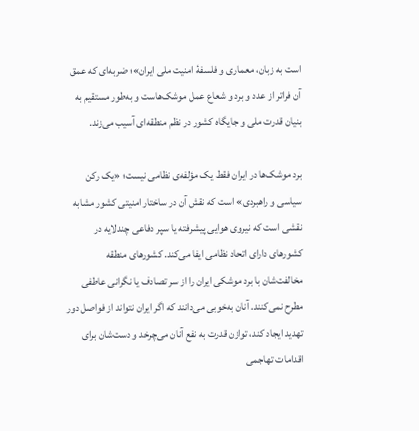است به زبان، معماری و فلسفهٔ امنیت ملی ایران»؛ ضربه‌ای که عمق آن فراتر از عدد و برد و شعاع عمل موشک‌هاست و به‌طور مستقیم به بنیان قدرت ملی و جایگاه کشور در نظم منطقه‌ای آسیب می‌زند.

برد موشک‌ها در ایران فقط یک مؤلفه‌ی نظامی نیست؛ «یک رکن سیاسی و راهبردی» است که نقش آن در ساختار امنیتی کشور مشابه نقشی است که نیروی هوایی پیشرفته یا سپر دفاعی چندلایه در کشورهای دارای اتحاد نظامی ایفا می‌کند. کشورهای منطقه مخالفت‌شان با برد موشکی ایران را از سر تصادف یا نگرانی عاطفی مطرح نمی‌کنند. آنان به‌خوبی می‌دانند که اگر ایران نتواند از فواصل دور تهدید ایجاد کند، توازن قدرت به نفع آنان می‌چرخد و دست‌شان برای اقدامات تهاجمی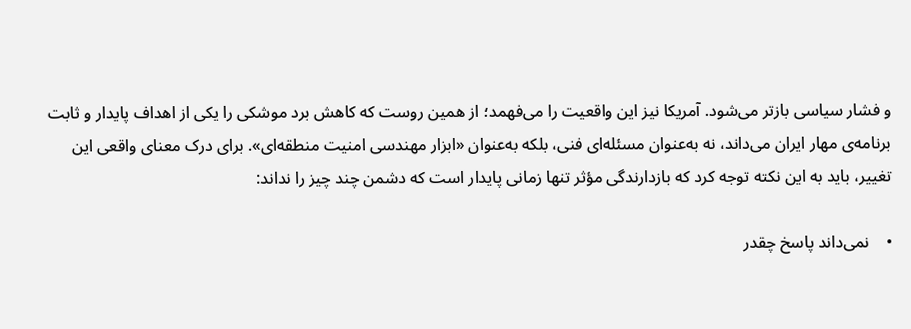و فشار سیاسی بازتر می‌شود. آمریکا نیز این واقعیت را می‌فهمد؛ از همین روست که کاهش برد موشکی را یکی از اهداف پایدار و ثابت برنامه‌ی مهار ایران می‌داند، نه به‌عنوان مسئله‌ای فنی، بلکه به‌عنوان «ابزار مهندسی امنیت منطقه‌ای». برای درک معنای واقعی این تغییر، باید به این نکته توجه کرد که بازدارندگی مؤثر تنها زمانی پایدار است که دشمن چند چیز را نداند:

•    نمی‌داند پاسخ چقدر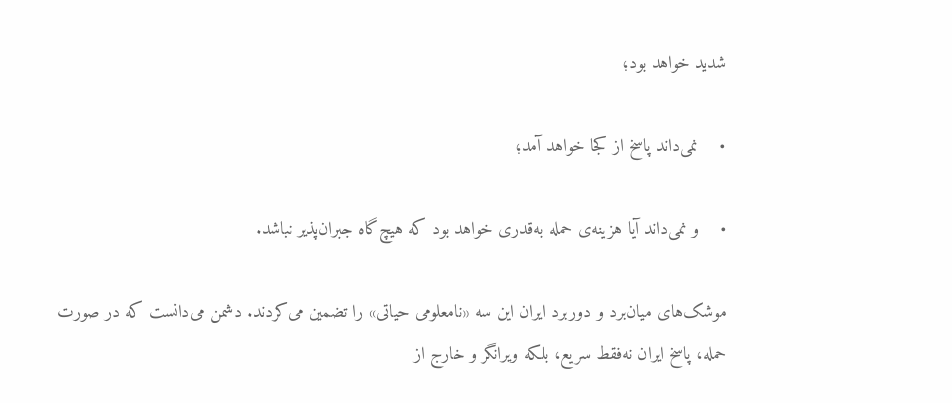شدید خواهد بود؛

•    نمی‌داند پاسخ از کجا خواهد آمد؛

•    و نمی‌داند آیا هزینه‌ی حمله به‌قدری خواهد بود که هیچ‌گاه جبران‌پذیر نباشد.

موشک‌های میان‌برد و دوربرد ایران این سه «نامعلومی حیاتی» را تضمین می‌کردند. دشمن می‌دانست که در صورت حمله، پاسخ ایران نه‌فقط سریع، بلکه ویرانگر و خارج از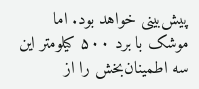پیش‌بینی خواهد بود. اما موشک با برد ۵۰۰ کیلومتر این سه اطمینان‌بخش را از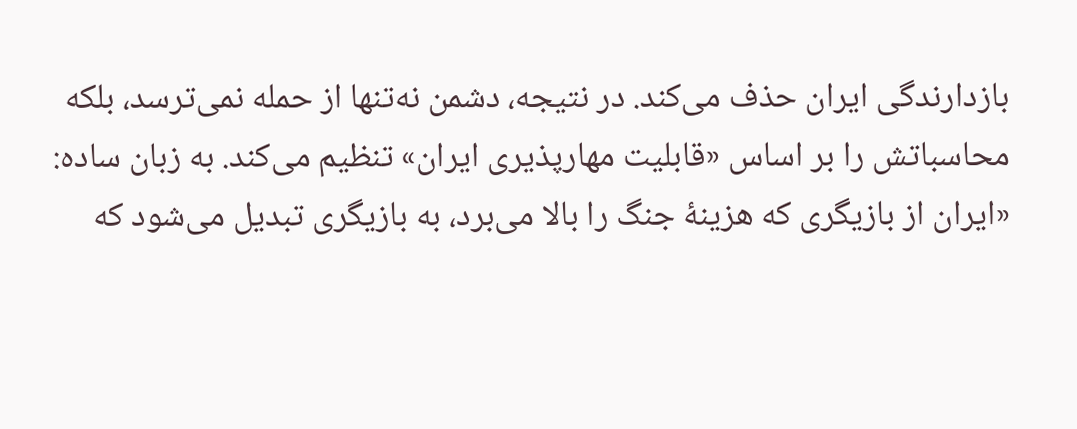بازدارندگی ایران حذف می‌کند. در نتیجه، دشمن نه‌تنها از حمله نمی‌ترسد، بلکه محاسباتش را بر اساس «قابلیت مهارپذیری ایران» تنظیم می‌کند. به زبان ساده: «ایران از بازیگری که هزینهٔ جنگ را بالا می‌برد، به بازیگری تبدیل می‌شود که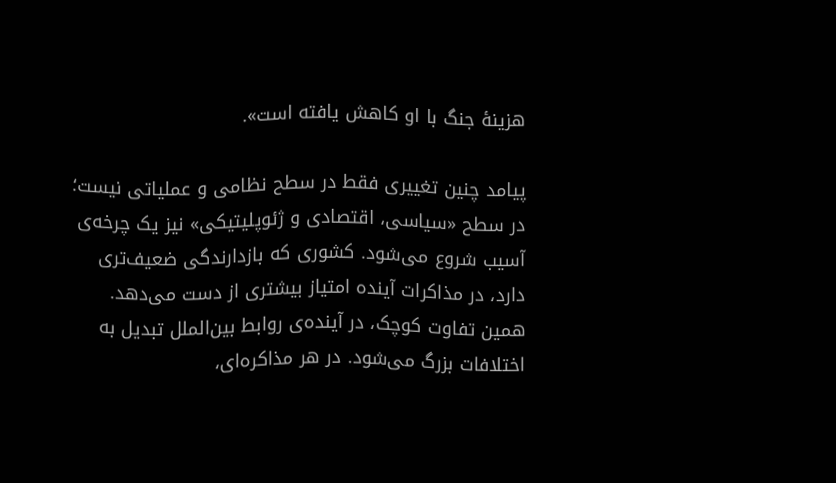هزینهٔ جنگ با او کاهش یافته است».

پیامد چنین تغییری فقط در سطح نظامی و عملیاتی نیست؛ در سطح «سیاسی، اقتصادی و ژئوپلیتیکی» نیز یک چرخه‌ی آسیب شروع می‌شود. کشوری که بازدارندگی ضعیف‌تری دارد، در مذاکرات آینده امتیاز بیشتری از دست می‌دهد. همین تفاوت کوچک، در آینده‌ی روابط بین‌الملل تبدیل به اختلافات بزرگ می‌شود. در هر مذاکره‌ای،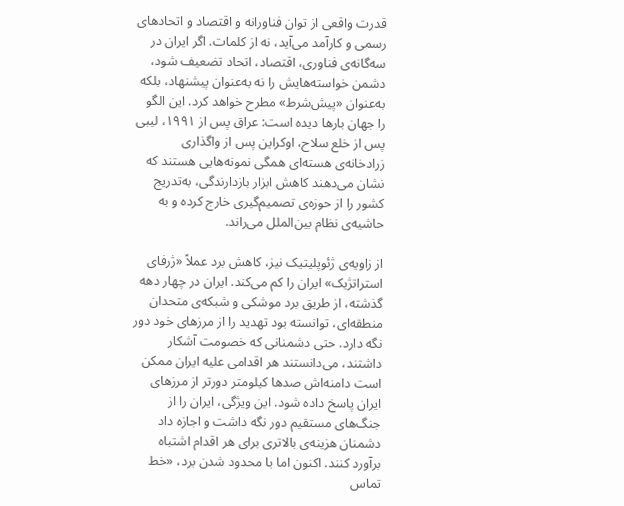قدرت واقعی از توان فناورانه و اقتصاد و اتحادهای رسمی و کارآمد می‌آید، نه از کلمات. اگر ایران در سه‌گانه‌ی فناوری، اقتصاد، اتحاد تضعیف شود، دشمن خواسته‌هایش را نه به‌عنوان پیشنهاد، بلکه به‌عنوان «پیش‌شرط» مطرح خواهد کرد. این الگو را جهان بارها دیده است: عراق پس از ۱۹۹۱، لیبی پس از خلع سلاح، اوکراین پس از واگذاری زرادخانه‌ی هسته‌ای همگی نمونه‌هایی هستند که نشان می‌دهند کاهش ابزار بازدارندگی، به‌تدریج کشور را از حوزه‌ی تصمیم‌گیری خارج کرده و به حاشیه‌ی نظام بین‌الملل می‌راند.

از زاویه‌ی ژئوپلیتیک نیز، کاهش برد عملاً «ژرفای استراتژیک» ایران را کم می‌کند. ایران در چهار دهه گذشته، از طریق برد موشکی و شبکه‌ی متحدان منطقه‌ای، توانسته بود تهدید را از مرزهای خود دور نگه دارد. حتی دشمنانی که خصومت آشکار داشتند، می‌دانستند هر اقدامی علیه ایران ممکن است دامنه‌اش صدها کیلومتر دورتر از مرزهای ایران پاسخ داده شود. این ویژگی، ایران را از جنگ‌های مستقیم دور نگه داشت و اجازه داد دشمنان هزینه‌ی بالاتری برای هر اقدام اشتباه برآورد کنند. اکنون اما با محدود شدن برد، «خط تماس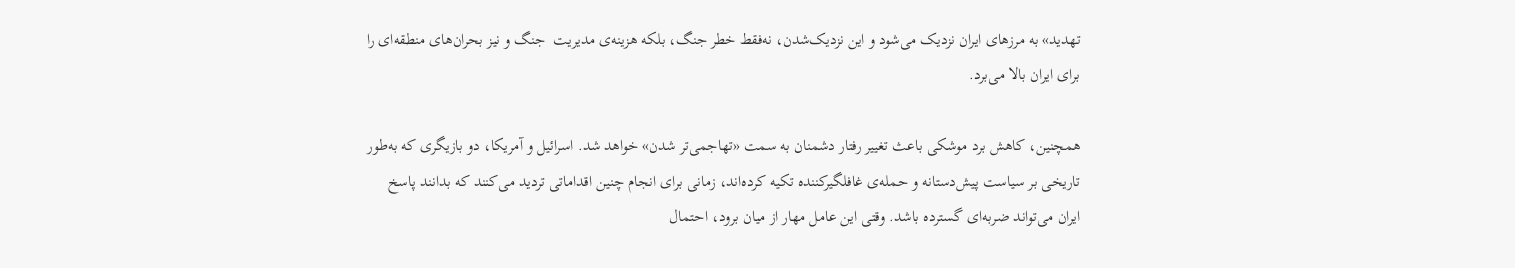تهدید» به مرزهای ایران نزدیک می‌شود و این نزدیک‌شدن، نه‌فقط خطر جنگ، بلکه هزینه‌ی مدیریت  جنگ و نیز بحران‌های منطقه‌ای را برای ایران بالا می‌برد.

همچنین، کاهش برد موشکی باعث تغییر رفتار دشمنان به سمت «تهاجمی‌تر شدن» خواهد شد. اسرائیل و آمریکا، دو بازیگری که به‌طور تاریخی بر سیاست پیش‌دستانه و حمله‌ی غافلگیرکننده تکیه کرده‌اند، زمانی برای انجام چنین اقداماتی تردید می‌کنند که بدانند پاسخ ایران می‌تواند ضربه‌ای گسترده باشد. وقتی این عامل مهار از میان برود، احتمال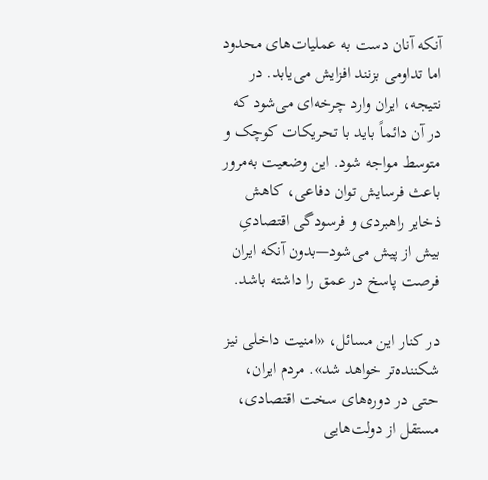آنکه آنان دست به عملیات‌های محدود اما تداومی بزنند افزایش می‌یابد. در نتیجه، ایران وارد چرخه‌ای می‌شود که در آن دائماً باید با تحریکات کوچک و متوسط مواجه شود. این وضعیت به‌مرور باعث فرسایش توان دفاعی، کاهش ذخایر راهبردی و فرسودگی اقتصادیِ بیش از پیش می‌شود—بدون آنکه ایران فرصت پاسخ در عمق را داشته باشد.

در کنار این مسائل، «امنیت داخلی نیز شکننده‌تر خواهد شد». مردم ایران، حتی در دوره‌های سخت اقتصادی، مستقل از دولت‌هایی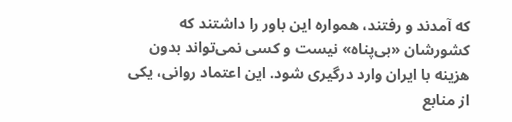که آمدند و رفتند، همواره این باور را داشتند که کشورشان «بی‌پناه» نیست و کسی نمی‌تواند بدون هزینه با ایران وارد درگیری شود. این اعتماد روانی، یکی از منابع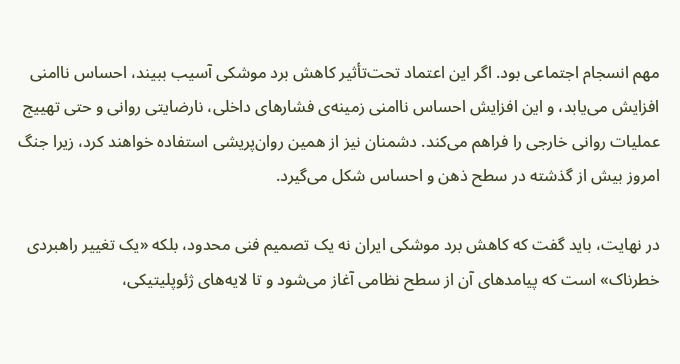مهم انسجام اجتماعی بود. اگر این اعتماد تحت‌تأثیر کاهش برد موشکی آسیب ببیند، احساس ناامنی افزایش می‌یابد، و این افزایش احساس ناامنی زمینه‌ی فشارهای داخلی، نارضایتی روانی و حتی تهییج عملیات روانی خارجی را فراهم می‌کند. دشمنان نیز از همین روان‌پریشی استفاده خواهند کرد، زیرا جنگ امروز بیش از گذشته در سطح ذهن و احساس شکل می‌گیرد.

در نهایت، باید گفت که کاهش برد موشکی ایران نه یک تصمیم فنی محدود، بلکه «یک تغییر راهبردی خطرناک» است که پیامدهای آن از سطح نظامی آغاز می‌شود و تا لایه‌های ژئوپلیتیکی،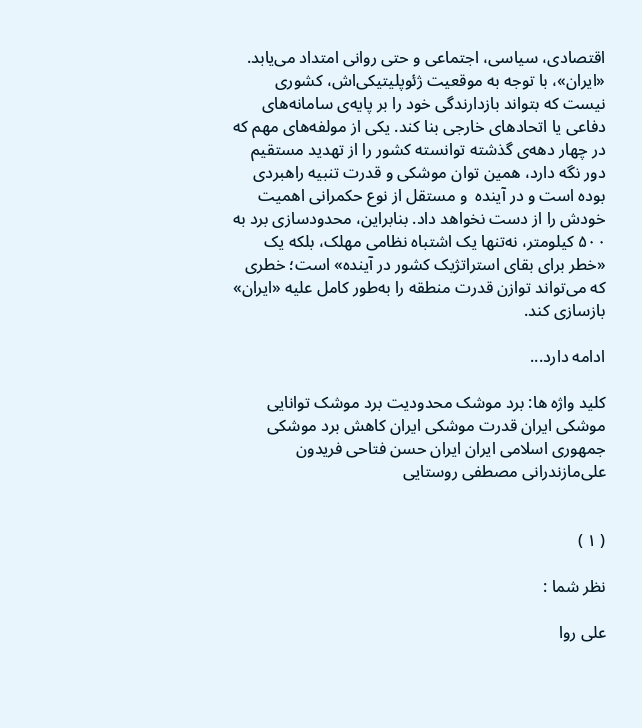اقتصادی، سیاسی، اجتماعی و حتی روانی امتداد می‌یابد. «ایران»، با توجه به موقعیت ژئوپلیتیکی‌اش، کشوری نیست که بتواند بازدارندگی خود را بر پایه‌ی سامانه‌های دفاعی یا اتحادهای خارجی بنا کند. یکی از مولفه‌های مهم که در چهار دهه‌ی گذشته توانسته کشور را از تهدید مستقیم دور نگه دارد، همین توان موشکی و قدرت تنبیه راهبردی بوده است و در آینده  و مستقل از نوع حکمرانی اهمیت خودش را از دست نخواهد داد. بنابراین، محدودسازی برد به ۵۰۰ کیلومتر، نه‌تنها یک اشتباه نظامی مهلک، بلکه یک «خطر برای بقای استراتژیک کشور در آینده» است؛ خطری که می‌تواند توازن قدرت منطقه را به‌طور کامل علیه «ایران» بازسازی کند.

ادامه دارد...

کلید واژه ها: برد موشک محدودیت برد موشک توانایی موشکی ایران قدرت موشکی ایران کاهش برد موشکی جمهوری اسلامی ایران ایران حسن فتاحی فریدون علی‌مازندرانی مصطفی روستایی


( ۱ )

نظر شما :

علی روا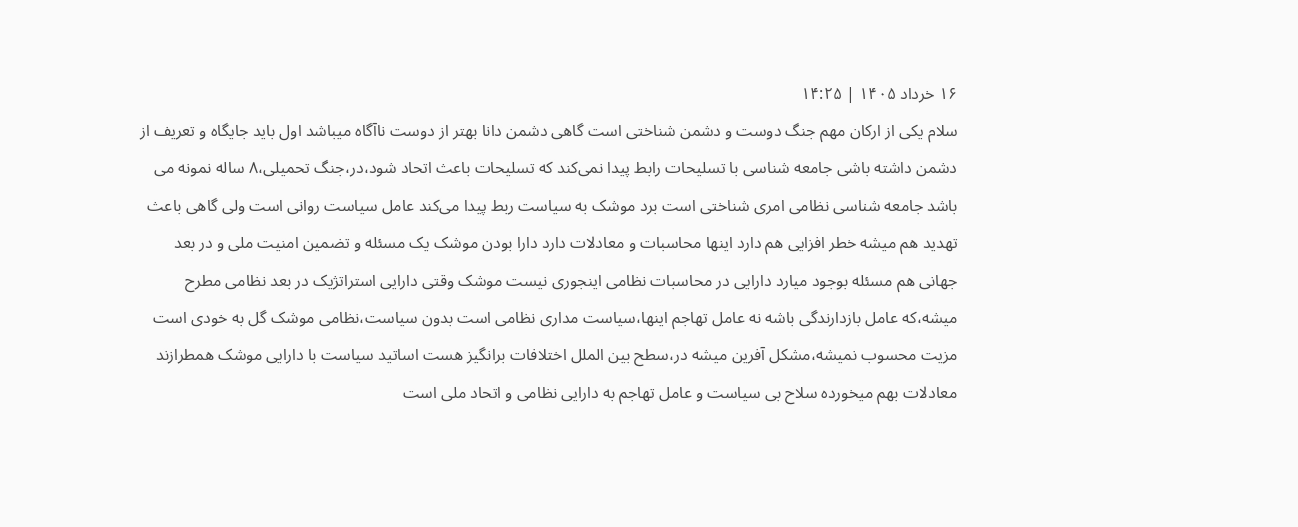۱۶ خرداد ۱۴۰۵ | ۱۴:۲۵
سلام یکی از ارکان مهم جنگ دوست و دشمن شناختی است گاهی دشمن دانا بهتر از دوست ناآگاه میباشد اول باید جایگاه و تعریف از دشمن داشته باشی جامعه شناسی با تسلیحات رابط پیدا نمی‌کند که تسلیحات باعث اتحاد شود،در،جنگ تحمیلی،۸ ساله نمونه می باشد جامعه شناسی نظامی امری شناختی است برد موشک به سیاست ربط پیدا می‌کند عامل سیاست روانی است ولی گاهی باعث تهدید هم میشه خطر افزایی هم دارد اینها محاسبات و معادلات دارد دارا بودن موشک یک مسئله و تضمین امنیت ملی و در بعد جهانی هم مسئله بوجود میارد دارایی در محاسبات نظامی اینجوری نیست موشک وقتی دارایی استراتژیک در بعد نظامی مطرح میشه،که عامل بازدارندگی باشه نه عامل تهاجم اینها،سیاست مداری نظامی است بدون سیاست،نظامی موشک گل به خودی است مزیت محسوب نمیشه،مشکل آفرین میشه در،سطح بین الملل اختلافات برانگیز هست اساتید سیاست با دارایی موشک همطرازند معادلات بهم میخورده سلاح بی سیاست و عامل تهاجم به دارایی نظامی و اتحاد ملی است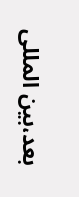بعد،بین المللی